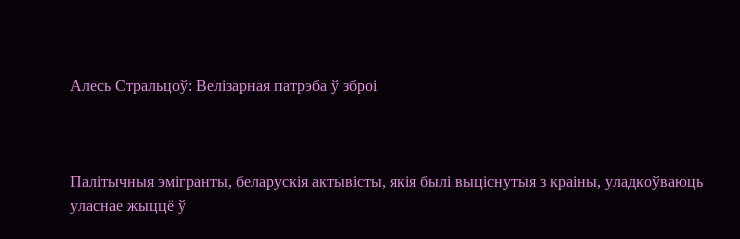Алесь Стральцоў: Велізарная патрэба ў зброі



Палітычныя эмігранты, беларускія актывісты, якія былі выціснутыя з краіны, уладкоўваюць уласнае жыццё ў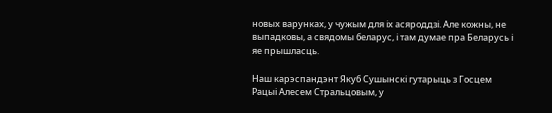новых варунках, у чужым для іх асяроддзі. Але кожны, не выпадковы, а свядомы беларус, і там думае пра Беларусь і яе прышласць.

Наш карэспандэнт Якуб Сушынскі гутарыць з Госцем Рацыі Алесем Стральцовым, у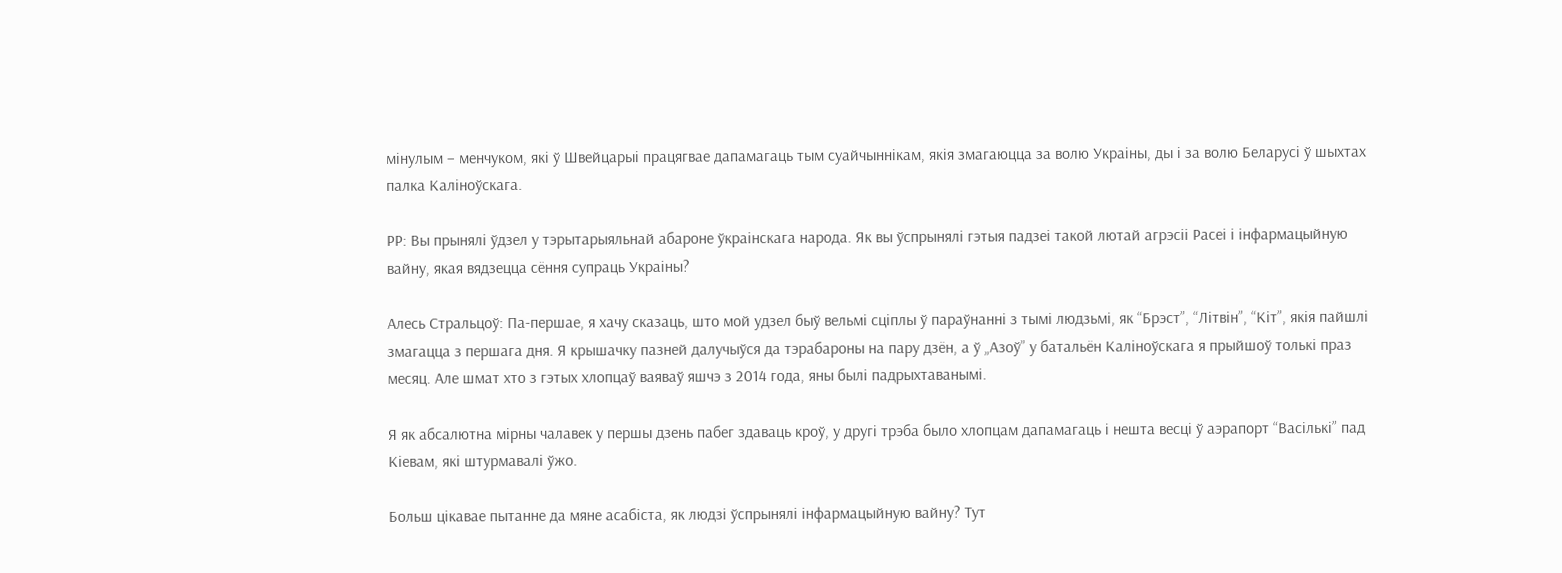мінулым – менчуком, які ў Швейцарыі працягвае дапамагаць тым суайчыннікам, якія змагаюцца за волю Украіны, ды і за волю Беларусі ў шыхтах палка Каліноўскага.

РР: Вы прынялі ўдзел у тэрытарыяльнай абароне ўкраінскага народа. Як вы ўспрынялі гэтыя падзеі такой лютай агрэсіі Расеі і інфармацыйную вайну, якая вядзецца сёння супраць Украіны?

Алесь Стральцоў: Па-першае, я хачу сказаць, што мой удзел быў вельмі сціплы ў параўнанні з тымі людзьмі, як “Брэст”, “Літвін”, “Кіт”, якія пайшлі змагацца з першага дня. Я крышачку пазней далучыўся да тэрабароны на пару дзён, а ў „Азоў” у батальён Каліноўскага я прыйшоў толькі праз месяц. Але шмат хто з гэтых хлопцаў ваяваў яшчэ з 2014 года, яны былі падрыхтаванымі.

Я як абсалютна мірны чалавек у першы дзень пабег здаваць кроў, у другі трэба было хлопцам дапамагаць і нешта весці ў аэрапорт “Васількі” пад Кіевам, які штурмавалі ўжо.

Больш цікавае пытанне да мяне асабіста, як людзі ўспрынялі інфармацыйную вайну? Тут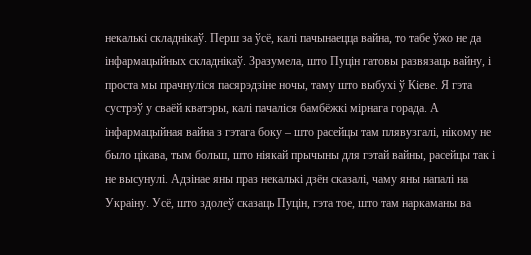некалькі складнікаў. Перш за ўсё, калі пачынаецца вайна, то табе ўжо не да інфармацыйных складнікаў. Зразумела, што Пуцін гатовы развязаць вайну, і проста мы прачнуліся пасярэдзіне ночы, таму што выбухі ў Кіеве. Я гэта сустрэў у сваёй кватэры, калі пачаліся бамбёжкі мірнага горада. А інфармацыйная вайна з гэтага боку – што расейцы там плявузгалі, нікому не было цікава, тым больш, што ніякай прычыны для гэтай вайны, расейцы так і не высунулі. Адзінае яны праз некалькі дзён сказалі, чаму яны напалі на Украіну. Усё, што здолеў сказаць Пуцін, гэта тое, што там наркаманы ва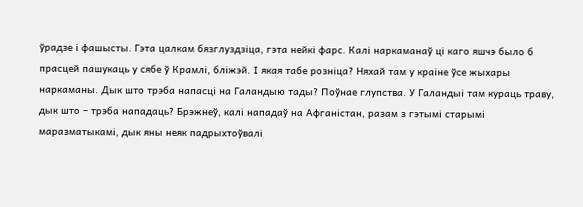ўрадзе і фашысты. Гэта цалкам бязглуздзіца, гэта нейкі фарс. Калі наркаманаў ці каго яшчэ было б прасцей пашукаць у сябе ў Крамлі, бліжэй. І якая табе розніца? Няхай там у краіне ўсе жыхары наркаманы. Дык што трэба напасці на Галандыю тады? Поўнае глупства. У Галандыі там кураць траву, дык што – трэба нападаць? Брэжнеў, калі нападаў на Афганістан, разам з гэтымі старымі маразматыкамі, дык яны неяк падрыхтоўвалі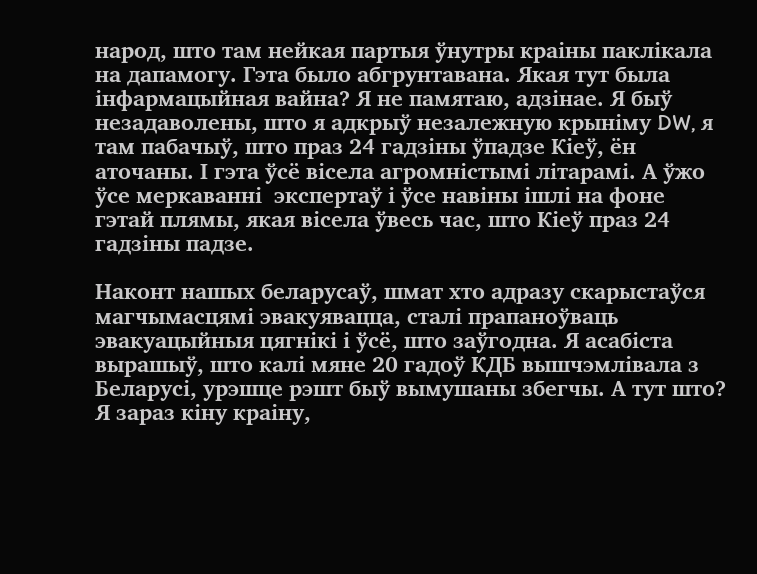народ, што там нейкая партыя ўнутры краіны паклікала на дапамогу. Гэта было абгрунтавана. Якая тут была інфармацыйная вайна? Я не памятаю, адзінае. Я быў незадаволены, што я адкрыў незалежную крыніму DW, я там пабачыў, што праз 24 гадзіны ўпадзе Кіеў, ён аточаны. І гэта ўсё вісела агромністымі літарамі. А ўжо ўсе меркаванні  экспертаў і ўсе навіны ішлі на фоне гэтай плямы, якая вісела ўвесь час, што Кіеў праз 24 гадзіны падзе.

Наконт нашых беларусаў, шмат хто адразу скарыстаўся магчымасцямі эвакуявацца, сталі прапаноўваць эвакуацыйныя цягнікі і ўсё, што заўгодна. Я асабіста вырашыў, што калі мяне 20 гадоў КДБ вышчэмлівала з Беларусі, урэшце рэшт быў вымушаны збегчы. А тут што? Я зараз кіну краіну,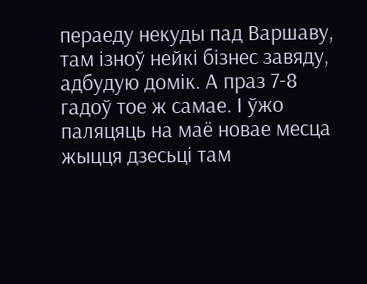пераеду некуды пад Варшаву, там ізноў нейкі бізнес завяду, адбудую домік. А праз 7-8 гадоў тое ж самае. І ўжо паляцяць на маё новае месца жыцця дзесьці там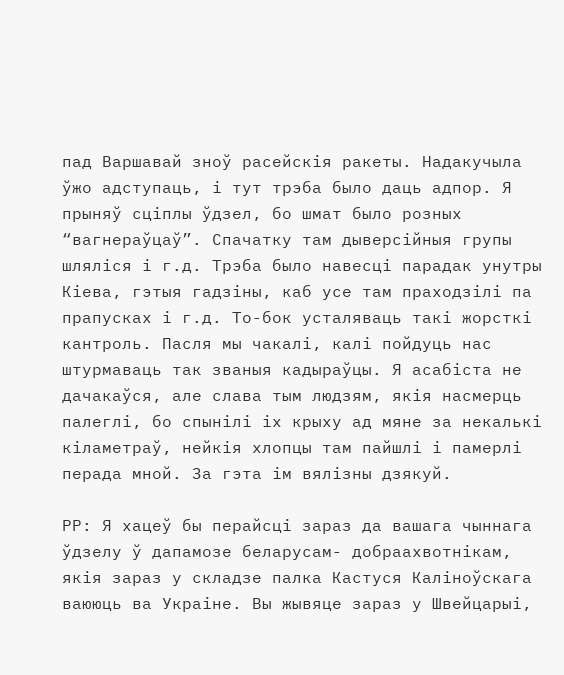пад Варшавай зноў расейскія ракеты. Надакучыла ўжо адступаць, і тут трэба было даць адпор. Я прыняў сціплы ўдзел, бо шмат было розных “вагнераўцаў”. Спачатку там дыверсійныя групы шляліся і г.д. Трэба было навесці парадак унутры Кіева, гэтыя гадзіны, каб усе там праходзілі па прапусках і г.д. То-бок усталяваць такі жорсткі кантроль. Пасля мы чакалі, калі пойдуць нас штурмаваць так званыя кадыраўцы. Я асабіста не дачакаўся, але слава тым людзям, якія насмерць палеглі, бо спынілі іх крыху ад мяне за некалькі кіламетраў, нейкія хлопцы там пайшлі і памерлі перада мной. За гэта ім вялізны дзякуй.

РР: Я хацеў бы перайсці зараз да вашага чыннага ўдзелу ў дапамозе беларусам- добраахвотнікам, якія зараз у складзе палка Кастуся Каліноўскага ваююць ва Украіне. Вы жывяце зараз у Швейцарыі,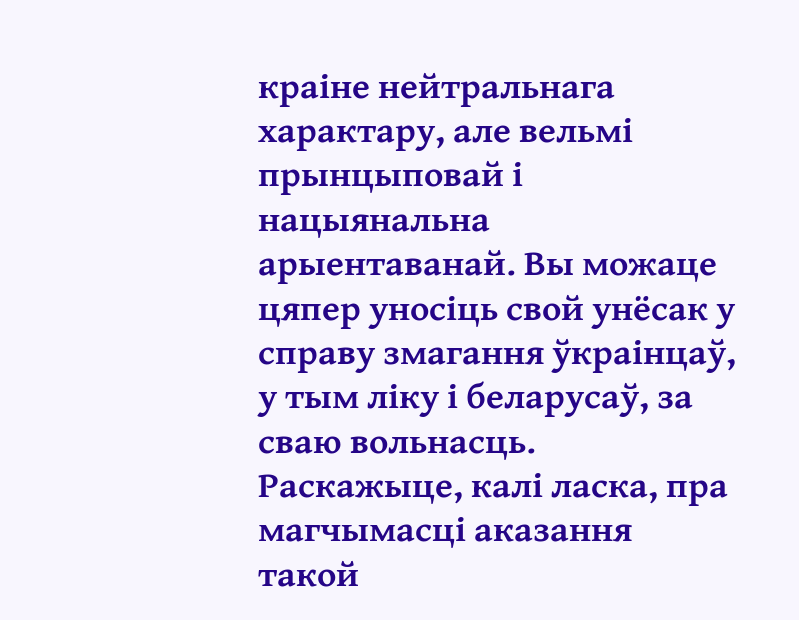краіне нейтральнага характару, але вельмі прынцыповай і нацыянальна арыентаванай. Вы можаце цяпер уносіць свой унёсак у справу змагання ўкраінцаў, у тым ліку і беларусаў, за сваю вольнасць. Раскажыце, калі ласка, пра магчымасці аказання такой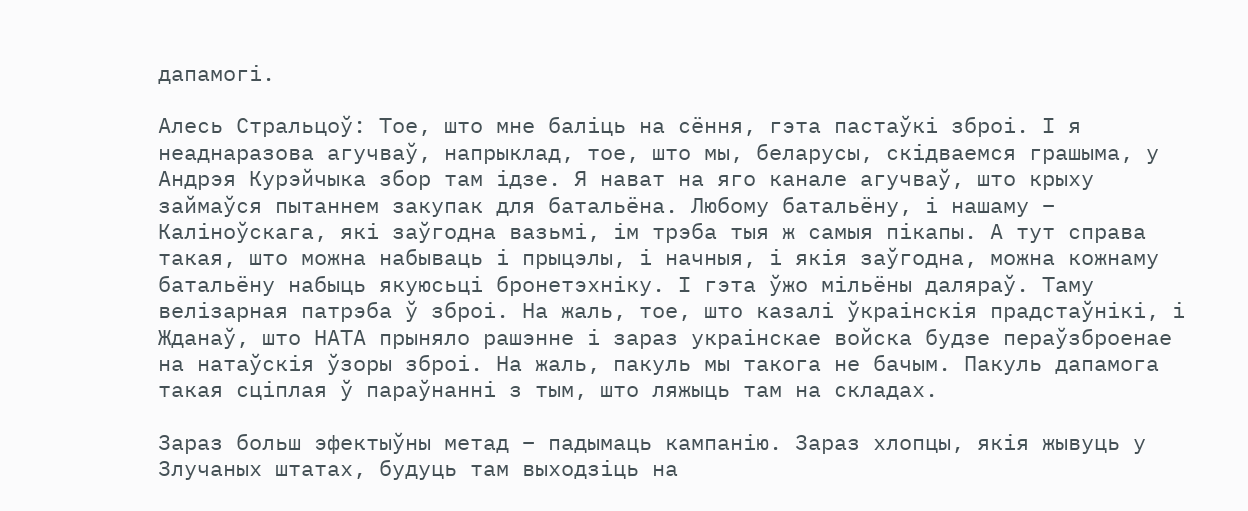дапамогі.

Алесь Стральцоў: Тое, што мне баліць на сёння, гэта пастаўкі зброі. І я неаднаразова агучваў, напрыклад, тое, што мы, беларусы, скідваемся грашыма, у Андрэя Курэйчыка збор там ідзе. Я нават на яго канале агучваў, што крыху займаўся пытаннем закупак для батальёна. Любому батальёну, і нашаму – Каліноўскага, які заўгодна вазьмі, ім трэба тыя ж самыя пікапы. А тут справа такая, што можна набываць і прыцэлы, і начныя, і якія заўгодна, можна кожнаму батальёну набыць якуюсьці бронетэхніку. І гэта ўжо мільёны даляраў. Таму велізарная патрэба ў зброі. На жаль, тое, што казалі ўкраінскія прадстаўнікі, і Жданаў, што НАТА прыняло рашэнне і зараз украінскае войска будзе пераўзброенае на натаўскія ўзоры зброі. На жаль, пакуль мы такога не бачым. Пакуль дапамога такая сціплая ў параўнанні з тым, што ляжыць там на складах.

Зараз больш эфектыўны метад – падымаць кампанію. Зараз хлопцы, якія жывуць у Злучаных штатах, будуць там выходзіць на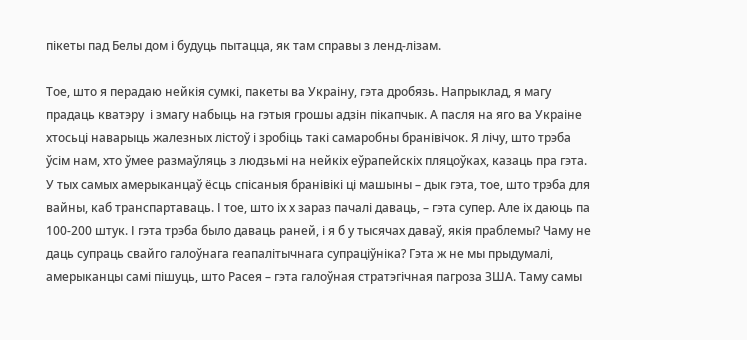пікеты пад Белы дом і будуць пытацца, як там справы з ленд-лізам.

Тое, што я перадаю нейкія сумкі, пакеты ва Украіну, гэта дробязь. Напрыклад, я магу прадаць кватэру  і змагу набыць на гэтыя грошы адзін пікапчык. А пасля на яго ва Украіне хтосьці наварыць жалезных лістоў і зробіць такі самаробны бранівічок. Я лічу, што трэба ўсім нам, хто ўмее размаўляць з людзьмі на нейкіх еўрапейскіх пляцоўках, казаць пра гэта.  У тых самых амерыканцаў ёсць спісаныя бранівікі ці машыны – дык гэта, тое, што трэба для вайны, каб транспартаваць. І тое, што іх х зараз пачалі даваць, – гэта супер. Але іх даюць па 100-200 штук. І гэта трэба было даваць раней, і я б у тысячах даваў, якія праблемы? Чаму не даць супраць свайго галоўнага геапалітычнага супраціўніка? Гэта ж не мы прыдумалі, амерыканцы самі пішуць, што Расея – гэта галоўная стратэгічная пагроза ЗША. Таму самы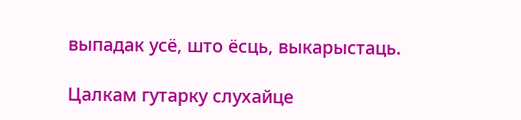выпадак усё, што ёсць, выкарыстаць.

Цалкам гутарку слухайце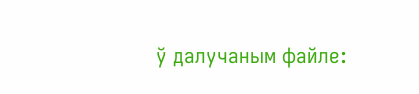ў далучаным файле: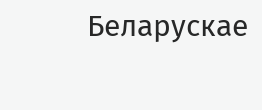Беларускае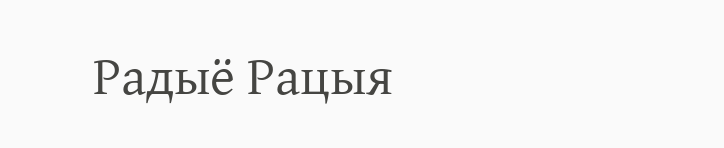Радыё Рацыя